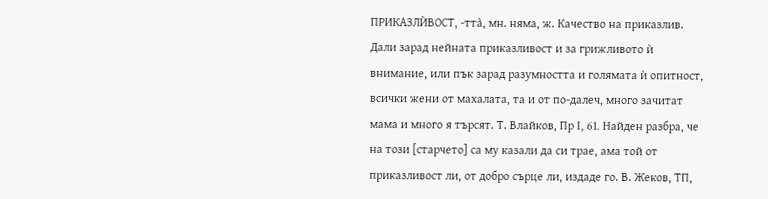ПРИКАЗЛЍВОСТ, -тта̀, мн. няма, ж. Качество на приказлив. Дали зарад нейната приказливост и за грижливото ѝ внимание, или пък зарад разумността и голямата ѝ опитност, всички жени от махалата, та и от по-далеч, много зачитат мама и много я търсят. Т. Влайков, Пр I, 61. Найден разбра, че на този [старчето] са му казали да си трае, ама той от приказливост ли, от добро сърце ли, издаде го. В. Жеков, ТП,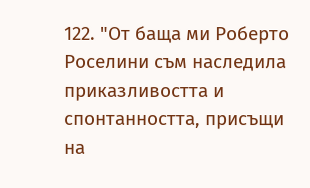122. "От баща ми Роберто Роселини съм наследила приказливостта и спонтанността, присъщи на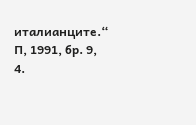италианците.“ П, 1991, бр. 9, 4.